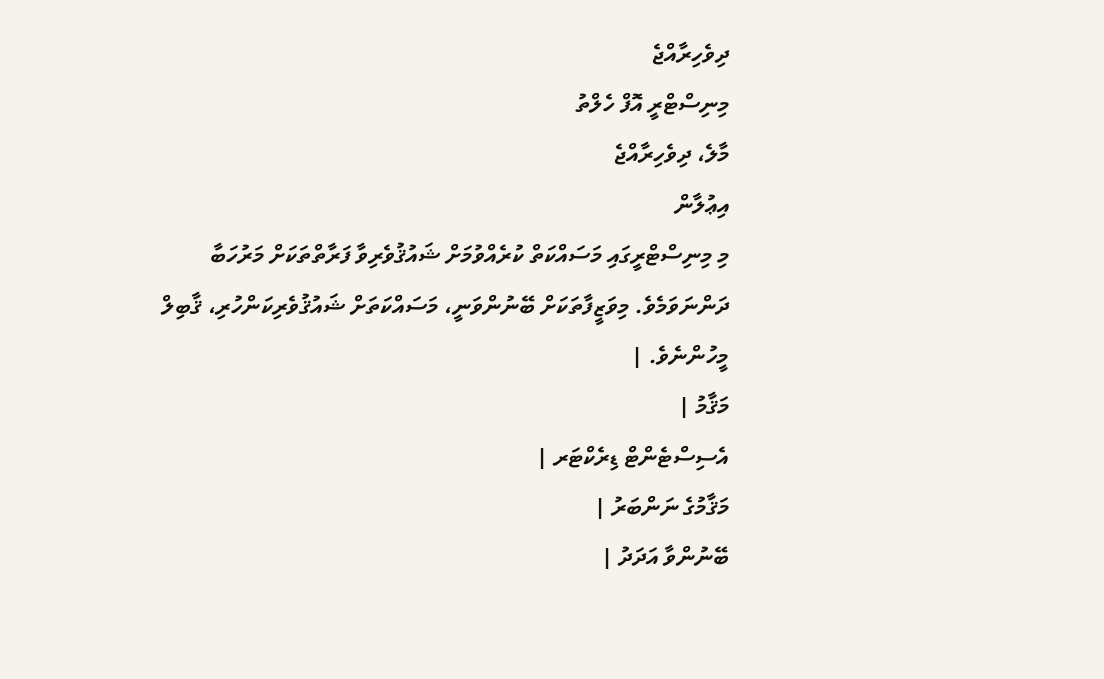ދިވެހިރާއްޖެ
މިނިސްޓްރީ އޮފް ހެލްތު
މާލެ، ދިވެހިރާއްޖެ
އިޢުލާން
މި މިނިސްޓްރީގައި މަސައްކަތް ކުރެއްވުމަށް ޝައުޤުވެރިވާ ފަރާތްތަކަށް މަރުހަބާ ދަންނަވަމެވެ. މިވަޒީފާތަކަށް ބޭނުންވަނީ، މަސައްކަތަށް ޝައުޤުވެރިކަންހުރި، ޤާބިލް މީހުންނެވެ. |
މަޤާމު |
އެސިސްޓެންޓް ޑިރެކްޓަރ |
މަޤާމުގެ ނަންބަރު |
ބޭނުންވާ އަދަދު |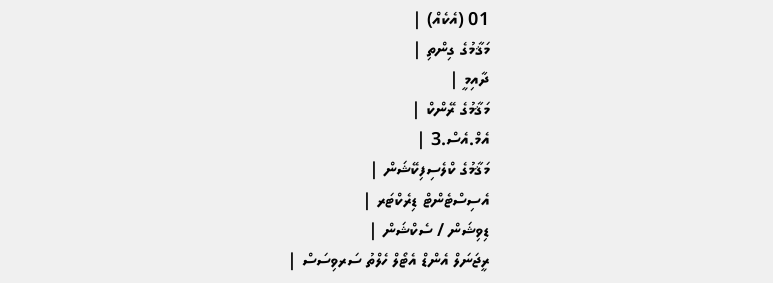01 (އެކެއް) |
މަޤާމުގެ ގިންތި |
ދާއިމީ |
މަޤާމުގެ ރޭންކް |
އެމް.އެސް.3 |
މަޤާމުގެ ކްލެސިފިކޭޝަން |
އެސިސްޓެންޓް ޑިރެކްޓަރ |
ޑިވިޝަން / ސެކްޝަން |
ރީޖަނަލް އެންޑް އެޓޯލް ހެލްތު ސަރވިސަސް |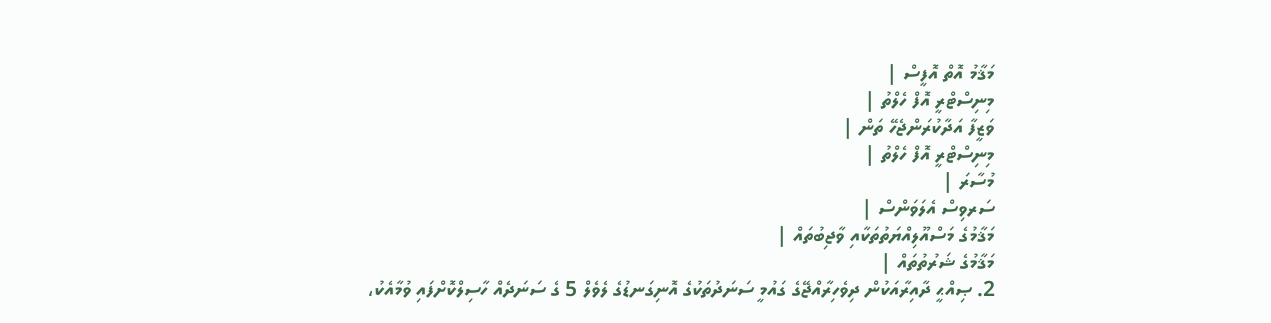މަޤާމު އޮތް އޮފީސް |
މިނިސްޓްރީ އޮފް ހެލްތު |
ވަޒީފާ އަދާކުރަންޖެހޭ ތަން |
މިނިސްޓްރީ އޮފް ހެލްތު |
މުސާރަ |
ސަރވިސް އެލަވަންސް |
މަޤާމުގެ މަސްއޫލިއްޔަތުތަކާއި ވާޖިބުތައް |
މަޤާމުގެ ޝަރުތުތައް |
2. ޞިއްޙީ ދާއިރާއަކުން ދިވެހިރާއްޖޭގެ ގައުމީ ސަނަދުތަކުގެ އޮނިގަނޑުގެ ލެވެލް 5 ގެ ސަނަދެއް ހާސިލްކޮށްފައި ވުމާއެކު،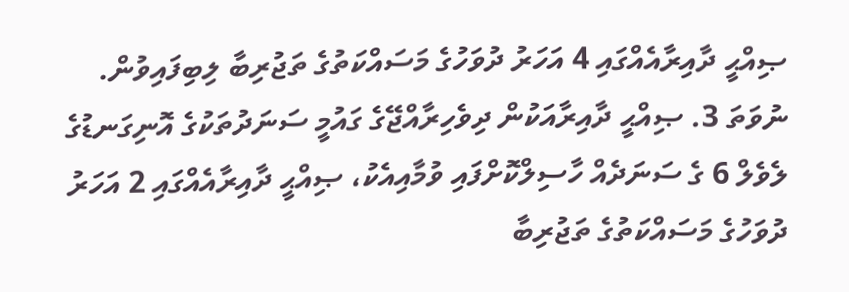ޞިއްޙީ ދާއިރާއެއްގައި 4 އަހަރު ދުވަހުގެ މަސައްކަތުގެ ތަޖުރިބާ ލިބިފައިވުން. ނުވަތަ 3. ޞިއްޙީ ދާއިރާއަކުން ދިވެހިރާއްޖޭގެ ގައުމީ ސަނަދުތަކުގެ އޮނިގަނޑުގެ ލެވެލް 6 ގެ ސަނަދެއް ހާސިލްކޮށްފައި ވުމާއިއެކު، ޞިއްޙީ ދާއިރާއެއްގައި 2 އަހަރު ދުވަހުގެ މަސައްކަތުގެ ތަޖުރިބާ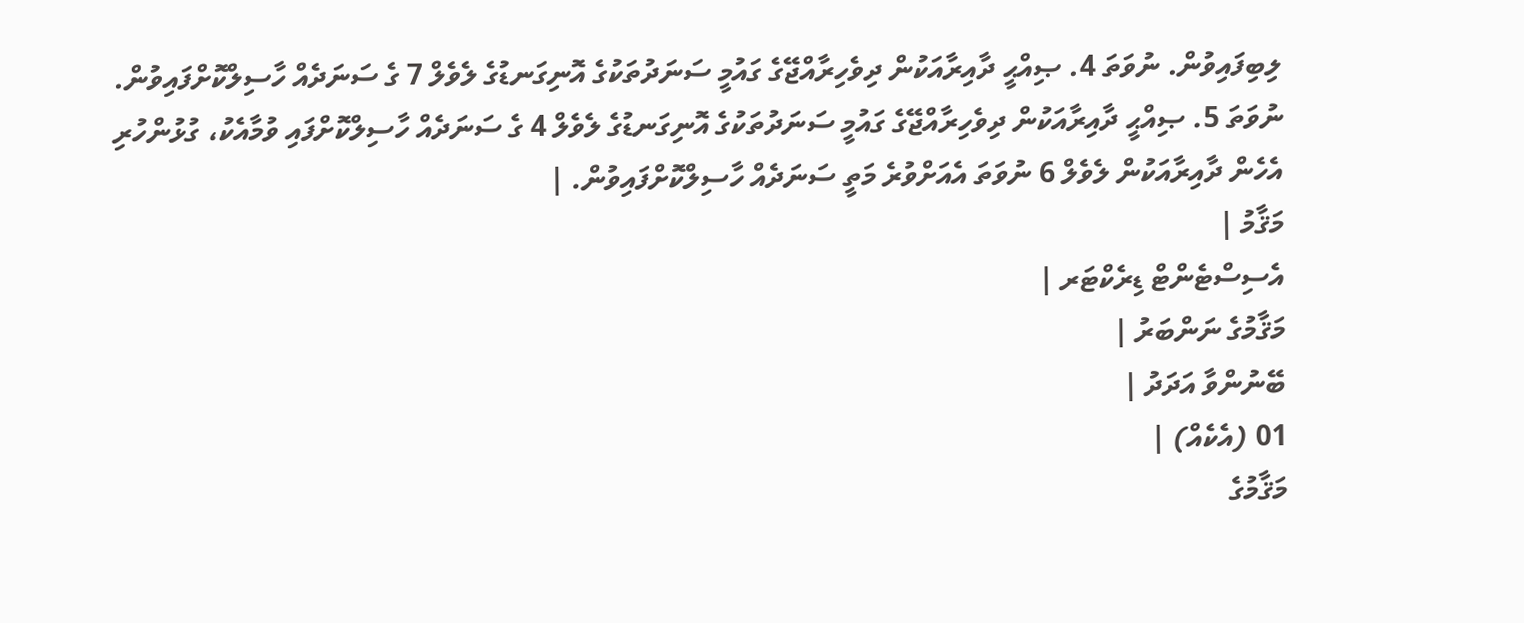ލިބިފައިވުން. ނުވަތަ 4. ޞިއްޙީ ދާއިރާއަކުން ދިވެހިރާއްޖޭގެ ގައުމީ ސަނަދުތަކުގެ އޮނިގަނޑުގެ ލެވެލް 7 ގެ ސަނަދެއް ހާސިލްކޮށްފައިވުން. ނުވަތަ 5. ޞިއްޙީ ދާއިރާއަކުން ދިވެހިރާއްޖޭގެ ގައުމީ ސަނަދުތަކުގެ އޮނިގަނޑުގެ ލެވެލް 4 ގެ ސަނަދެއް ހާސިލްކޮށްފައި ވުމާއެކު، ގުޅުންހުރި އެހެން ދާއިރާއަކުން ލެވެލް 6 ނުވަތަ އެއަށްވުރެ މަތީ ސަނަދެއް ހާސިލްކޮށްފައިވުން. |
މަޤާމު |
އެސިސްޓެންޓް ޑިރެކްޓަރ |
މަޤާމުގެ ނަންބަރު |
ބޭނުންވާ އަދަދު |
01 (އެކެއް) |
މަޤާމުގެ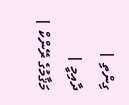ގިންތި |
ދާއިމީ |
މަޤާމުގެ ރޭންކް |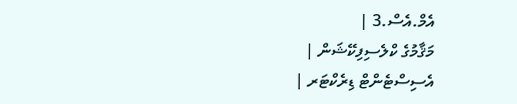އެމް.އެސް.3 |
މަޤާމުގެ ކްލެސިފިކޭޝަން |
އެސިސްޓެންޓް ޑިރެކްޓަރ |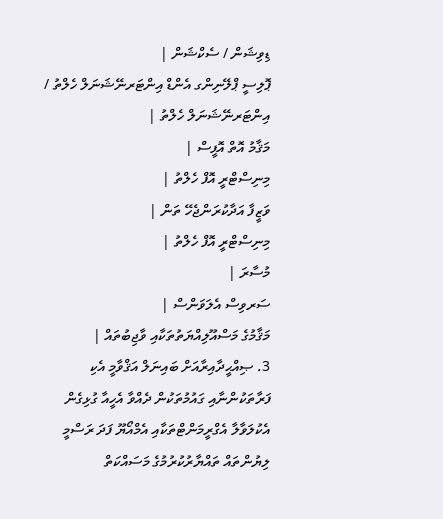ޑިވިޝަން / ސެކްޝަން |
ޕޮލިސީ ޕްލޭނިންގ އެންޑް އިންޓަރނޭޝަނަލް ހެލްތު / އިންޓަރނޭޝަނަލް ހެލްތު |
މަޤާމު އޮތް އޮފީސް |
މިނިސްޓްރީ އޮފް ހެލްތު |
ވަޒީފާ އަދާކުރަންޖެހޭ ތަން |
މިނިސްޓްރީ އޮފް ހެލްތު |
މުސާރަ |
ސަރވިސް އެލަވަންސް |
މަޤާމުގެ މަސްއޫލިއްޔަތުތަކާއި ވާޖިބުތައް |
3. ޞިއްޙީދާއިރާއަށް ބައިނަލް އަޤްވާމީ އެކި ފަރާތަކުންނާއި ގައުމުތަކުން ދެއްވާ އެހީއާ ގުޅިގެން އެކުލަވާލާ އެގްރީމަންޓްތަކާއި އެމްއޯޔޫ ފަދަ ރަސްމީ ލިޔުންތައް ތައްޔާރުކުރުމުގެ މަސައްކަތް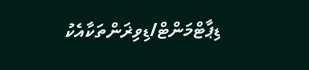ޑިޕާޓްމަންޓް/ޑިވިޜަންތަކާއެކު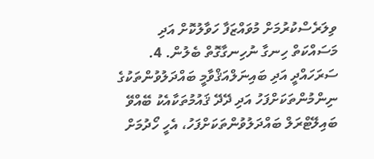ވިލަރެސްކުރުމަށް މުވައްޒަފާ ހަވާލުކޮށް އަދި މަސައްކަތް ހިނގާ ނުހިނގާގޮތް ބެލުން. 4. ސަރަހައްދީ އަދި ބައިނަލްއަޤްވާމީ ބައްދަލުވުންތަކުގެ ނިންމުންތަކަށްފަހު އަދި ދޭދޭ ޤައުމުތަކާއެކު ބޭއްވޭ ބައިލޭޓްރަލް ބައްދަލުވުންތަކަށްފަހު، އެހީ ހޯދުމަށް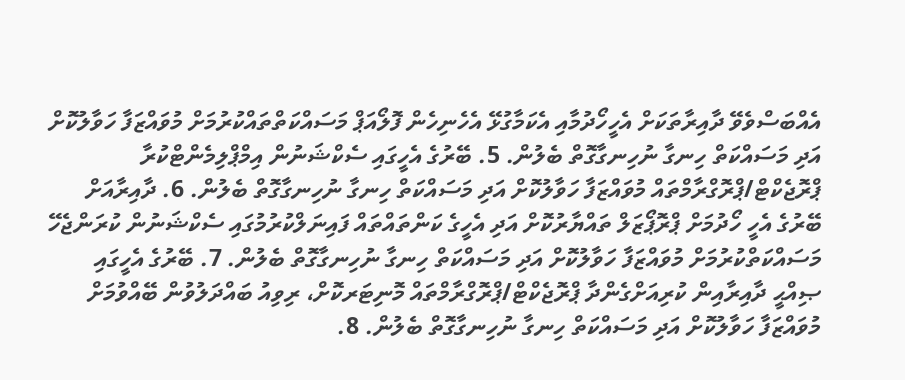އެއްބަސްވެވޭ ދާއިރާތަކަށް އެހީހޯދުމާއި އެކަމާގުޅޭ އެހެނިހެން ފޮލޯއަޕް މަސައްކަތްތައްކުރުމަށް މުވައްޒަފާ ހަވާލުކޮށް އަދި މަސައްކަތް ހިނގާ ނުހިނގާގޮތް ބެލުން. 5. ބޭރުގެ އެހީގައި ސެކްޝަނުން އިމްޕްލިމެންޓްކުރާ ޕްރޮޖެކްޓް/ޕްރޮގްރާމްތައް މުވައްޒަފާ ހަވާލުކޮށް އަދި މަސައްކަތް ހިނގާ ނުހިނގާގޮތް ބެލުން. 6. ދާއިރާއަށް ބޭރުގެ އެހީ ހޯދުމަށް ޕްރޮޕޯޒަލް ތައްޔާރުކޮށް އަދި އެހީގެ ކަންތައްތައް ފައިނަލްކުރުމުގައި ސެކްޝަނުން ކުރަންޖެހޭ މަސައްކަތްކުރުމަށް މުވައްޒަފާ ހަވާލުކޮށް އަދި މަސައްކަތް ހިނގާ ނުހިނގާގޮތް ބެލުން. 7. ބޭރުގެ އެހީގައި ޞިއްޙީ ދާއިރާއިން ކުރިއަށްގެންދާ ޕްރޮޖެކްޓް/ޕްރޮގްރާމްތައް މޮނިޓަރކޮށް، ރިވިއު ބައްދަލުވުން ބޭއްވުމަށް މުވައްޒަފާ ހަވާލުކޮށް އަދި މަސައްކަތް ހިނގާ ނުހިނގާގޮތް ބެލުން. 8.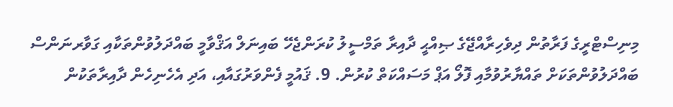މިނިސްޓްރީގެ ފަރާތުން ދިވެހިރާއްޖޭގެ ޞިއްޙީ ދާއިރާ ތަމްސީލު ކުރަންޖެހޭ ބައިނަލް އަޤްވާމީ ބައްދަލުވުންތަކާއި ގަވާރނަންސް ބައްދަލުވުންތަކަށް ތައްޔާރުވުމާއި ފޮލޯ އަޕް މަސައްކަތް ކުރުން. 9. ޤައުމީ ފެންވަރުގައާއި، އަދި އެހެނިހެން ދާއިރާތަކުން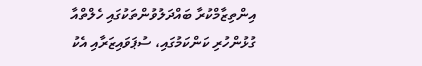އިންތިޒާމްކުރާ ބައްދަލުވުންތަކުގައި ހެލްތްއާ ގުޅުންހުރި ކަންކަމުގައި، ސުޕަވައިޒަރާއި އެކު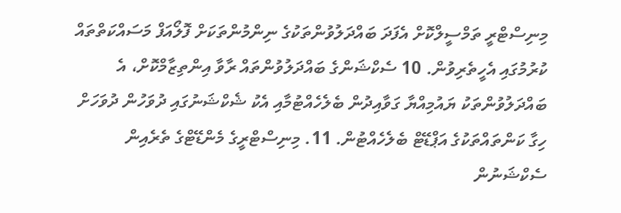މިނިސްޓްރީ ތަމްސީލްކޮށް އެފަދަ ބައްދަލުވުންތަކުގެ ނިންމުންތަކަށް ފޮލޯއަފް މަސައްކަތްތައް ކުރުމުގައި އެހީތެރިވުން. 10 ސެކްޝަންގެ ބައްދަލުވުންތައް ރާވާ އިންތިޒާމްކޮށް، އެ ބައްދަލުވުންތަކު ޔައުމިއްޔާ ގަވާއިދުން ބެލެހެއްޓުމާއި އެކު ޝެކްޝަނުގައި ދުވަހުން ދުވަހަށް ހިގާ ކަންތައްތަކުގެ އަޕްޑޭޓް ބެލެހެއްޓުން. 11. މިނިސްޓްރީގެ މެންޑޭޓްގެ ތެރެއިން ސެކްޝަނުން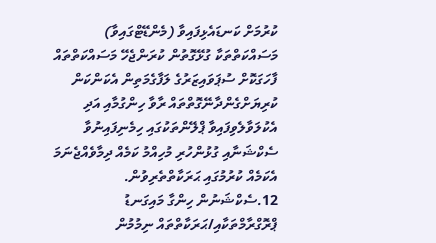ކުރުމަށް ކަނޑައެޅިފައިވާ (މެންޑޭޓްގައިވާ) މަސައްކަތްތަކާ ގުޅޭގޮތުން ކުރަންޖެހޭ މަސައްކަތްތައް ފާހަގަކޮށް ސުޕަވައިޒަރުގެ ލަފާގެމަތިން އެކަންކަން ކުރިޔަށްގެންދާނޭގޮތްތައް ރާވާ ހިންގުމާއި އަދި އެކުލަވާލެވިފައިވާ ޕްލޭންތަކުގައި ހިމެނިފައިނުވާ ސެކްޝަނާއި ގުޅުންހުރި މުހިއްމު ކަމެއް ދިމާވެއްޖެނަމަ އެކަމެއް ކުރުމުގައި ޙަރަކާތްތެރިވުން. 12.ސެކްޝަނުން ހިންގާ މައިގަނޑު ޕްރޮގްރާމްތަކާއި/ޙަރަކާތްތައް ނިމުމުން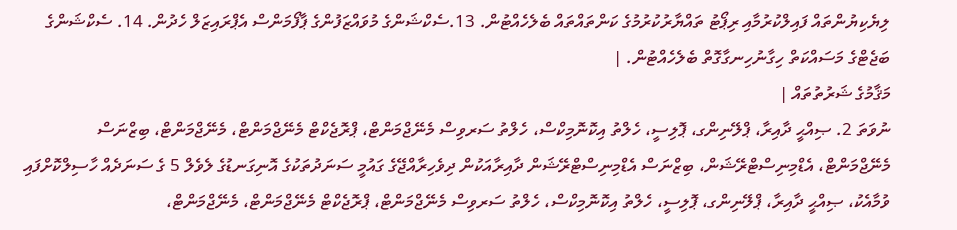ލިޔެކިޔުންތައް ފައިލްކުރުމާއި ރިޕޯޓު ތައްޔާރުކުރުމުގެ ކަންތައްތައް ބެލެހެއްޓުން. 13.ސެކްޝަންގެ މުވައްޒަފުންގެ ޕާފޯމަންސް އެޕްރައިޒަލް ހެދުން. 14. ސެކްޝަންގެ ބަޖެޓްގެ މަސައްކަތް ހިގާނުހިނގާގޮތް ބެލެހެއްޓުން. |
މަޤާމުގެ ޝަރުތުތައް |
ނުވަތަ 2. ޞިއްޙީ ދާއިރާ، ޕްލޭނިންގ، ޕޮލިސީ، ހެލްތު އިކޮނޮމިކްސް، ހެލްތު ސަރވިސް މެނޭޖްމަންޓް، ޕްރޮޖެކްޓް މެނޭޖްމަންޓް، މެނޭޖްމަންޓް، ބިޒްނަސް މެނޭޖްމަންޓް، އެޑްމިނިސްޓްރޭޝަން، ބިޒްނަސް އެޑްމިނިސްޓްރޭޝަން ދާއިރާއަކުން ދިވެހިރާއްޖޭގެ ގައުމީ ސަނަދުތަކުގެ އޮނިގަނޑުގެ ލެވެލް 5 ގެ ސަނަދެއް ހާސިލްކޮށްފައި ވުމާއެކު، ޞިއްޙީ ދާއިރާ، ޕްލޭނިންގ، ޕޮލިސީ، ހެލްތު އިކޮނޮމިކްސް، ހެލްތު ސަރވިސް މެނޭޖްމަންޓް، ޕްރޮޖެކްޓް މެނޭޖްމަންޓް، މެނޭޖްމަންޓް،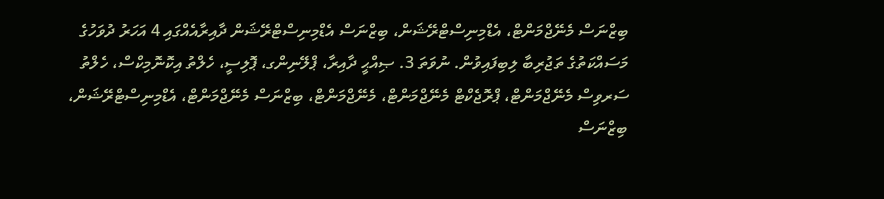ބިޒްނަސް މެނޭޖްމަންޓް، އެޑްމިނިސްޓްރޭޝަން، ބިޒްނަސް އެޑްމިނިސްޓްރޭޝަން ދާއިރާއެއްގައި 4 އަހަރު ދުވަހުގެ މަސައްކަތުގެ ތަޖުރިބާ ލިބިފައިވުން. ނުވަތަ 3. ޞިއްޙީ ދާއިރާ، ޕްލޭނިންގ، ޕޮލިސީ، ހެލްތު އިކޮނޮމިކްސް، ހެލްތު ސަރވިސް މެނޭޖްމަންޓް، ޕްރޮޖެކްޓް މެނޭޖްމަންޓް، މެނޭޖްމަންޓް، ބިޒްނަސް މެނޭޖްމަންޓް، އެޑްމިނިސްޓްރޭޝަން، ބިޒްނަސް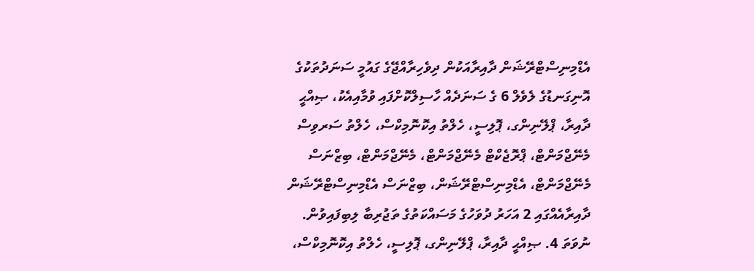އެޑްމިނިސްޓްރޭޝަން ދާއިރާއަކުން ދިވެހިރާއްޖޭގެ ގައުމީ ސަނަދުތަކުގެ އޮނިގަނޑުގެ ލެވެލް 6 ގެ ސަނަދެއް ހާސިލްކޮށްފައި ވުމާއިއެކު، ޞިއްޙީ ދާއިރާ، ޕްލޭނިންގ، ޕޮލިސީ، ހެލްތު އިކޮނޮމިކްސް، ހެލްތު ސަރވިސް މެނޭޖްމަންޓް، ޕްރޮޖެކްޓް މެނޭޖްމަންޓް، މެނޭޖްމަންޓް، ބިޒްނަސް މެނޭޖްމަންޓް، އެޑްމިނިސްޓްރޭޝަން، ބިޒްނަސް އެޑްމިނިސްޓްރޭޝަން ދާއިރާއެއްގައި 2 އަހަރު ދުވަހުގެ މަސައްކަތުގެ ތަޖުރިބާ ލިބިފައިވުން. ނުވަތަ 4. ޞިއްޙީ ދާއިރާ، ޕްލޭނިންގ، ޕޮލިސީ، ހެލްތު އިކޮނޮމިކްސް،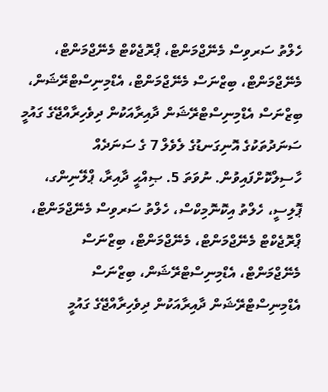ހެލްތު ސަރވިސް މެނޭޖްމަންޓް، ޕްރޮޖެކްޓް މެނޭޖްމަންޓް، މެނޭޖްމަންޓް، ބިޒްނަސް މެނޭޖްމަންޓް، އެޑްމިނިސްޓްރޭޝަން، ބިޒްނަސް އެޑްމިނިސްޓްރޭޝަން ދާއިރާއަކުން ދިވެހިރާއްޖޭގެ ގައުމީ ސަނަދުތަކުގެ އޮނިގަނޑުގެ ލެވެލް 7 ގެ ސަނަދެއް ހާސިލްކޮށްފައިވުން. ނުވަތަ 5. ޞިއްޙީ ދާއިރާ، ޕްލޭނިންގ، ޕޮލިސީ، ހެލްތު އިކޮނޮމިކްސް، ހެލްތު ސަރވިސް މެނޭޖްމަންޓް، ޕްރޮޖެކްޓް މެނޭޖްމަންޓް، މެނޭޖްމަންޓް، ބިޒްނަސް މެނޭޖްމަންޓް، އެޑްމިނިސްޓްރޭޝަން، ބިޒްނަސް އެޑްމިނިސްޓްރޭޝަން ދާއިރާއަކުން ދިވެހިރާއްޖޭގެ ގައުމީ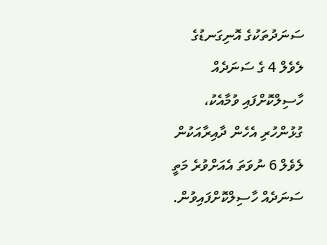ސަނަދުތަކުގެ އޮނިގަނޑުގެ ލެވެލް 4 ގެ ސަނަދެއް ހާސިލްކޮށްފައި ވުމާއެކު، ގުޅުންހުރި އެހެން ދާއިރާއަކުން ލެވެލް 6 ނުވަތަ އެއަށްވުރެ މަތީ ސަނަދެއް ހާސިލްކޮށްފައިވުން.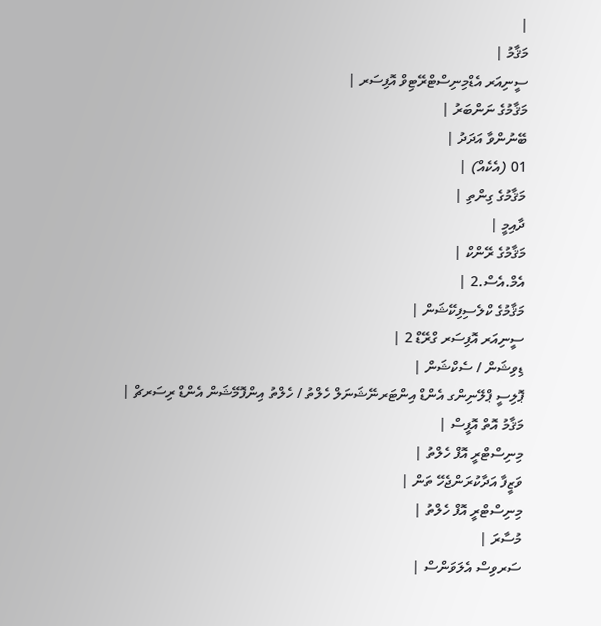|
މަޤާމު |
ސީނިއަރ އެޑްމިނިސްޓްރޭޓިވް އޮފިސަރ |
މަޤާމުގެ ނަންބަރު |
ބޭނުންވާ އަދަދު |
01 (އެކެއް) |
މަޤާމުގެ ގިންތި |
ދާއިމީ |
މަޤާމުގެ ރޭންކް |
އެމް.އެސް.2 |
މަޤާމުގެ ކްލެސިފިކޭޝަން |
ސީނިއަރ އޮފިސަރ ގްރޭޑް 2 |
ޑިވިޝަން / ސެކްޝަން |
ޕޮލިސީ ޕްލޭނިންގ އެންޑް އިންޓަރނޭޝަނަލް ހެލްތު / ހެލްތު އިންފޮމޭޝަން އެންޑް ރިސަރޗް |
މަޤާމު އޮތް އޮފީސް |
މިނިސްޓްރީ އޮފް ހެލްތު |
ވަޒީފާ އަދާކުރަންޖެހޭ ތަން |
މިނިސްޓްރީ އޮފް ހެލްތު |
މުސާރަ |
ސަރވިސް އެލަވަންސް |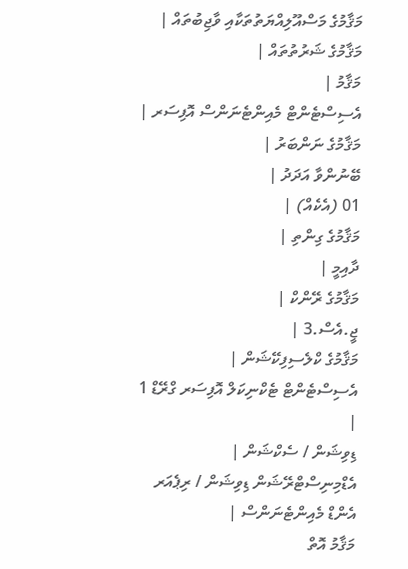މަޤާމުގެ މަސްއޫލިއްޔަތުތަކާއި ވާޖިބުތައް |
މަޤާމުގެ ޝަރުތުތައް |
މަޤާމު |
އެސިސްޓެންޓް މެއިންޓެނަންސް އޮފިސަރ |
މަޤާމުގެ ނަންބަރު |
ބޭނުންވާ އަދަދު |
01 (އެކެއް) |
މަޤާމުގެ ގިންތި |
ދާއިމީ |
މަޤާމުގެ ރޭންކް |
ޖީ.އެސް.3 |
މަޤާމުގެ ކްލެސިފިކޭޝަން |
އެސިސްޓެންޓް ޓެކްނިކަލް އޮފިސަރ ގްރޭޑް 1 |
ޑިވިޝަން / ސެކްޝަން |
އެޑްމިނިސްޓްރޭޝަން ޑިވިޝަން / ރިޕެއަރ އެންޑް މެއިންޓެނަންސް |
މަޤާމު އޮތް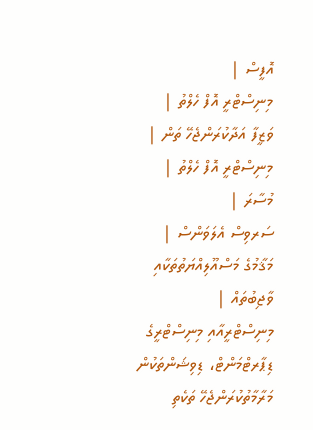އޮފީސް |
މިނިސްޓްރީ އޮފް ހެލްތު |
ވަޒީފާ އަދާކުރަންޖެހޭ ތަން |
މިނިސްޓްރީ އޮފް ހެލްތު |
މުސާރަ |
ސަރވިސް އެލަވަންސް |
މަޤާމުގެ މަސްއޫލިއްޔަތުތަކާއި ވާޖިބުތައް |
މިނިސްޓްރީއާއި މިނިސްޓްރީގެ ޑިޕާރޓްމަންޓް، ޑިވިޝަންތަކުން މަރާމާތުކުރަންޖެހޭ ތަކެތި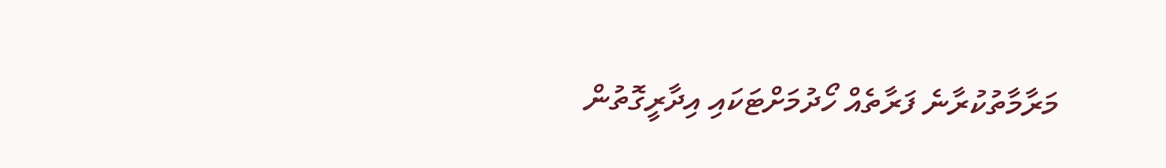މަރާމާތުކުރާނެ ފަރާތެއް ހޯދުމަށްޓަކައި އިދާރީގޮތުން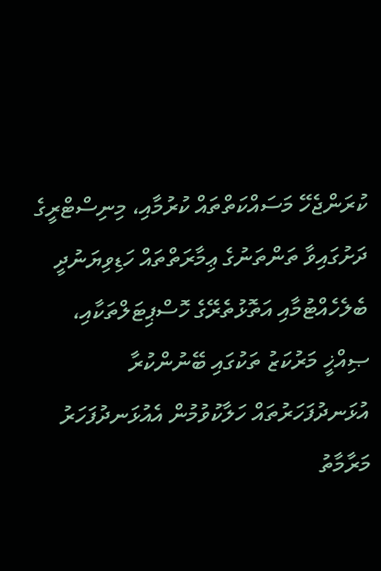ކުރަންޖެހޭ މަސައްކަތްތައް ކުރުމާއި، މިނިސްޓްރީގެ ދަށުގައިވާ ތަންތަނުގެ ޢިމާރަތްތައް ހަޑިވިޔަނުދީ ބެލެހެއްޓުމާއި އަތޮޅުތެރޭގެ ހޮސްޕިޓަލްތަކާއި، ޞިއްޚީ މަރުކަޒު ތަކުގައި ބޭނުންކުރާ އުޅަނދުފަހަރުތައް ހަލާކުވުމުން އެއުޅަނދުފަހަރު މަރާމާތު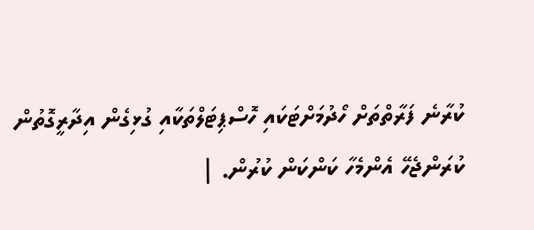ކުރާނެ ފަރާތްތަށް ހޯދުމަށްޓަކައި ހޮސްޕިޓަލްތަކާއި ގުޅިގެން އިދާރީގޮތުން ކުރަންޖެހޭ އެންމެހާ ކަންކަން ކުރުން. |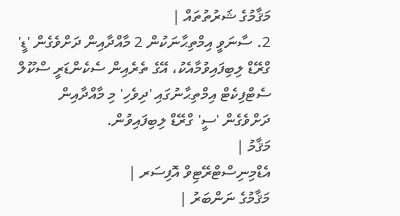މަޤާމުގެ ޝަރުތުތައް |
2. ސާނަވީ އިމްތިޙާނަކުން 2 މާއްދާއިން ދަށްވެގެން 'ޑީ' ގްރޭޑް ލިބިފައިވުމާއެކު، އޭގެ ތެރެއިން ސެކެންޑަރީ ސްކޫލް ސެޓްފިކެޓް އިމްތިޙާނުގައި 'ދިވެހި' މި މާއްދާއިން ދަށްވެގެން 'ސީ' ގްރޭޑް ލިބިފައިވުން.
މަޤާމު |
އެޑްމިނިސްޓްރޭޓިވް އޮފިސަރ |
މަޤާމުގެ ނަންބަރު |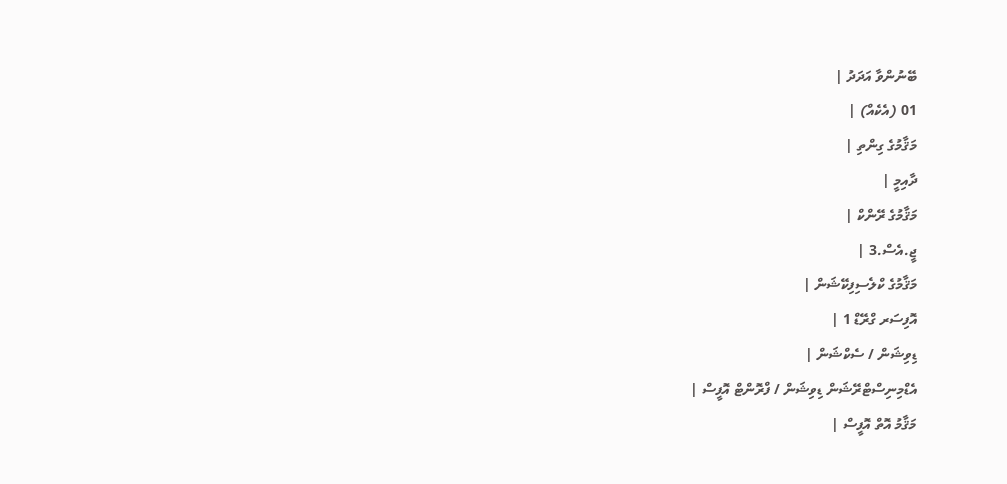ބޭނުންވާ އަދަދު |
01 (އެކެއް) |
މަޤާމުގެ ގިންތި |
ދާއިމީ |
މަޤާމުގެ ރޭންކް |
ޖީ.އެސް.3 |
މަޤާމުގެ ކްލެސިފިކޭޝަން |
އޮފިސަރ ގްރޭޑް 1 |
ޑިވިޝަން / ސެކްޝަން |
އެޑްމިނިސްޓްރޭޝަން ޑިވިޝަން / ފްރޮންޓް އޮފީސް |
މަޤާމު އޮތް އޮފީސް |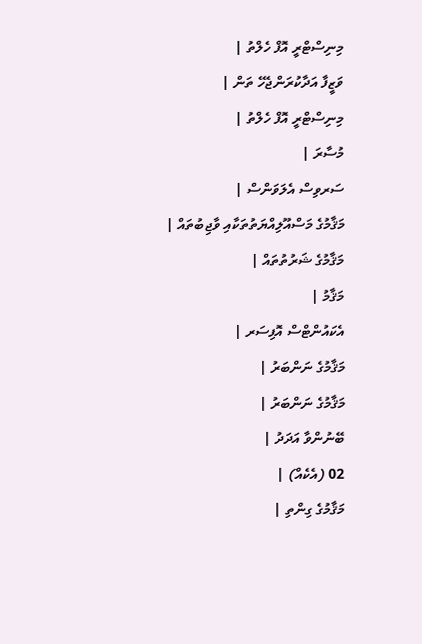މިނިސްޓްރީ އޮފް ހެލްތު |
ވަޒީފާ އަދާކުރަންޖެހޭ ތަން |
މިނިސްޓްރީ އޮފް ހެލްތު |
މުސާރަ |
ސަރވިސް އެލަވަންސް |
މަޤާމުގެ މަސްއޫލިއްޔަތުތަކާއި ވާޖިބުތައް |
މަޤާމުގެ ޝަރުތުތައް |
މަޤާމު |
އެކައުންޓްސް އޮފިސަރ |
މަޤާމުގެ ނަންބަރު |
މަޤާމުގެ ނަންބަރު |
ބޭނުންވާ އަދަދު |
02 (އެކެއް) |
މަޤާމުގެ ގިންތި |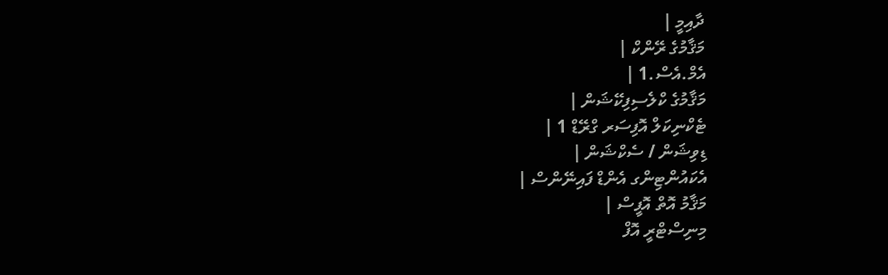ދާއިމީ |
މަޤާމުގެ ރޭންކް |
އެމް.އެސް.1 |
މަޤާމުގެ ކްލެސިފިކޭޝަން |
ޓެކްނިކަލް އޮފިސަރ ގްރޭޑް 1 |
ޑިވިޝަން / ސެކްޝަން |
އެކައުންޓިންގ އެންޑް ފައިނޭންސް |
މަޤާމު އޮތް އޮފީސް |
މިނިސްޓްރީ އޮފް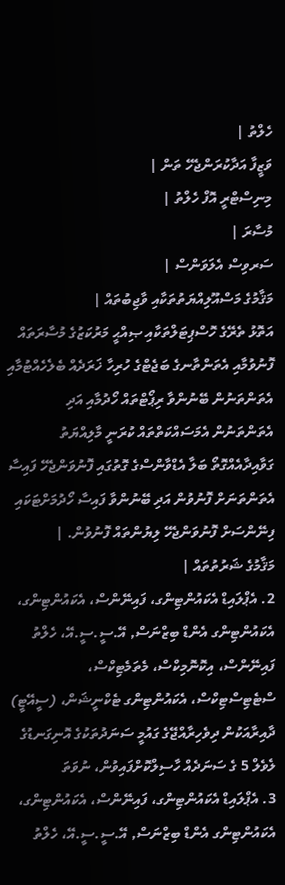ހެލްތު |
ވަޒީފާ އަދާކުރަންޖެހޭ ތަން |
މިނިސްޓްރީ އޮފް ހެލްތު |
މުސާރަ |
ސަރވިސް އެލަވަންސް |
މަޤާމުގެ މަސްއޫލިއްޔަތުތަކާއި ވާޖިބުތައް |
އަތޮޅު ތެރޭގެ ހޮސްޕިޓަލްތަކާއި ޞިއްޙީ މަރުކަޒުގެ މުސާރަތައް ފޮނުވުމާއި އެތަންތާނގެ ބަޖެޓްގެ ހުރިހާ ޚަރަދެއް ބެލެހެއްޓުމާއި އެތަންތަނުން ބޭނުންވާ ރިޕޯޓްތައް ހޯދުމާއި އަދި އެތަންތަނުން އެމަސައްކަތްތައް ކުރަނީ މާލިއްޔަތު ގަވާއިދާއެއްގޮތޯ ބަލާ އެޑްވާންސްގެ ގޮތުގައި ފޮނުވަންޖެހޭ ފައިސާ އެތަންތަނަށް ފޮނުވުން އަދި ބޭނުންވާ ފައިސާ ހޯދުމަށްޓަކައި ފިނޭންސަށް ފޮނުވަންޖެހޭ ލިޔުންތައް ފޮނުވުން. |
މަޤާމުގެ ޝަރުތުތައް |
2. އެޕްލައިޑް އެކައުންޓިންގ، ފައިނޭންސް، އެކައުންޓިންގ، އެކައުންޓިންގ އެންޑް ބިޒްނަސް, އޭ.ސީ.ސީ.އޭ، ހެލްތު ފައިނޭންސް، އިކޮނޮމިކްސް، މެތަމެޓިކްސް، ސްޓެޓިސްޓިކްސް، އެކައުންޓިންގ ޓެކްނީޝަން، (ސީއޭޓީ) ދާއިރާއަކުން ދިވެހިރާއްޖޭގެ ގައުމީ ސަނަދުތަކުގެ އޮނިގަނޑުގެ ލެވެލް 5 ގެ ސަނަދެއް ހާސިލްކޮށްފައިވުން، ނުވަތަ
3. އެޕްލައިޑް އެކައުންޓިންގ، ފައިނޭންސް، އެކައުންޓިންގ، އެކައުންޓިންގ އެންޑް ބިޒްނަސް, އޭ.ސީ.ސީ.އޭ، ހެލްތު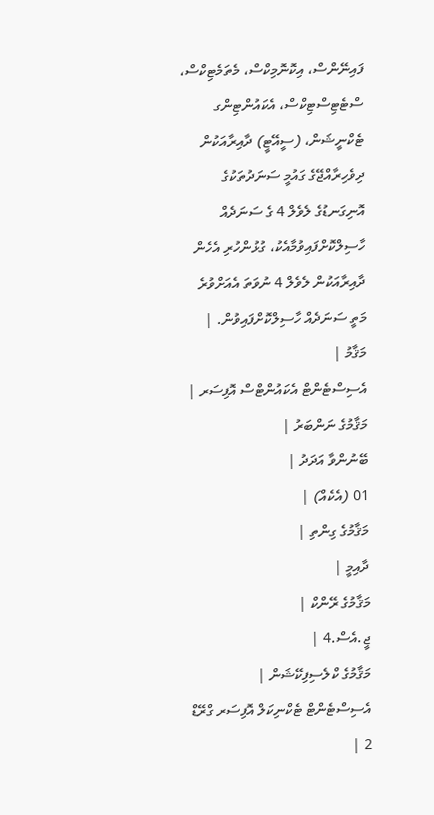ފައިނޭންސް، އިކޮނޮމިކްސް، މެތަމެޓިކްސް، ސްޓެޓިސްޓިކްސް، އެކައުންޓިންގ ޓެކްނީޝަން، (ސީއޭޓީ) ދާއިރާއަކުން ދިވެހިރާއްޖޭގެ ގައުމީ ސަނަދުތަކުގެ އޮނިގަނޑުގެ ލެވެލް 4 ގެ ސަނަދެއް ހާސިލްކޮށްފައިވުމާއެކު، ގުޅުންހުރި އެހެން ދާއިރާއަކުން ލެވެލް 4 ނުވަތަ އެއަށްވުރެ މަތީ ސަނަދެއް ހާސިލްކޮށްފައިވުން. |
މަޤާމު |
އެސިސްޓެންޓް އެކައުންޓްސް އޮފިސަރ |
މަޤާމުގެ ނަންބަރު |
ބޭނުންވާ އަދަދު |
01 (އެކެއް) |
މަޤާމުގެ ގިންތި |
ދާއިމީ |
މަޤާމުގެ ރޭންކް |
ޖީ.އެސް.4 |
މަޤާމުގެ ކްލެސިފިކޭޝަން |
އެސިސްޓެންޓް ޓެކްނިކަލް އޮފިސަރ ގްރޭޑް 2 |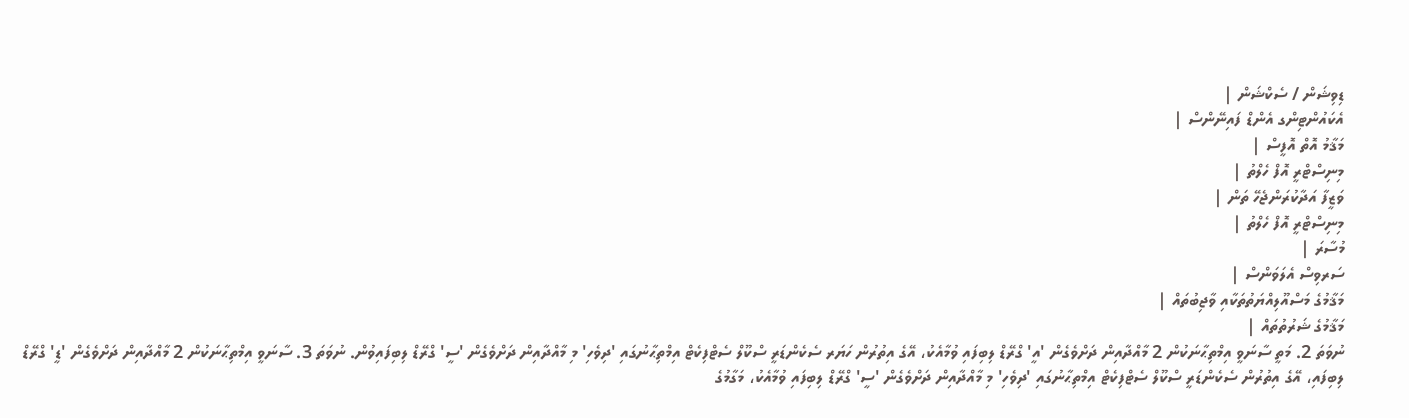ޑިވިޝަން / ސެކްޝަން |
އެކައުންޓިންގ އެންޑް ފައިނޭންސް |
މަޤާމު އޮތް އޮފީސް |
މިނިސްޓްރީ އޮފް ހެލްތު |
ވަޒީފާ އަދާކުރަންޖެހޭ ތަން |
މިނިސްޓްރީ އޮފް ހެލްތު |
މުސާރަ |
ސަރވިސް އެލަވަންސް |
މަޤާމުގެ މަސްއޫލިއްޔަތުތަކާއި ވާޖިބުތައް |
މަޤާމުގެ ޝަރުތުތައް |
ނުވަތަ 2. މަތީ ސާނަވީ އިމްތިޙާނަކުން 2 މާއްދާއިން ދަށްވެގެން 'އީ' ގްރޭޑް ލިބިފައި ވުމާއެކު، އޭގެ އިތުރުން ހަޔަރ ސެކެންޑަރީ ސްކޫލް ސެޓްފިކެޓް އިމްތިޙާނުގައި 'ދިވެހި' މި މާއްދާއިން ދަށްވެގެން 'ސީ' ގްރޭޑް ލިބިފައިވުން. ނުވަތަ 3. ސާނަވީ އިމްތިޙާނަކުން 2 މާއްދާއިން ދަށްވެގެން 'ޑީ' ގްރޭޑް ލިބިފައި، އޭގެ އިތުރުން ސެކެންޑަރީ ސްކޫލް ސެޓްފިކެޓް އިމްތިޙާނުގައި 'ދިވެހި' މި މާއްދާއިން ދަށްވެގެން 'ސީ' ގްރޭޑް ލިބިފައި ވުމާއެކު، މަގާމުގެ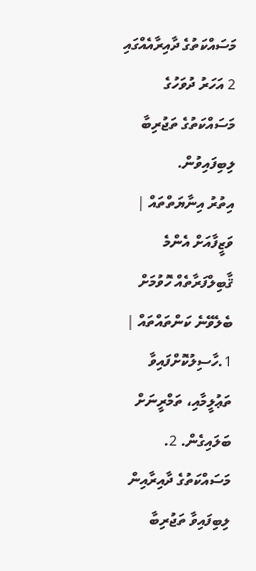މަސައްކަތުގެ ދާއިރާއެއްގައި 2 އަހަރު ދުވަހުގެ މަސައްކަތުގެ ތަޖުރިބާ ލިބިފައިވުން.
އިތުރު އިނާޔަތްތައް |
ވަޒީފާއަށް އެންމެ ޤާބިލްފަރާތެއް ހޮވުމަށް ބެލެވޭނެ ކަންތައްތައް |
1.ހާސިލުކޮށްފައިވާ ތަޢުލީމާއި، ތަމްރީނަށް ބަލައިގެން. 2. މަސައްކަތުގެ ދާއިރާއިން ލިބިފައިވާ ތަޖުރިބާ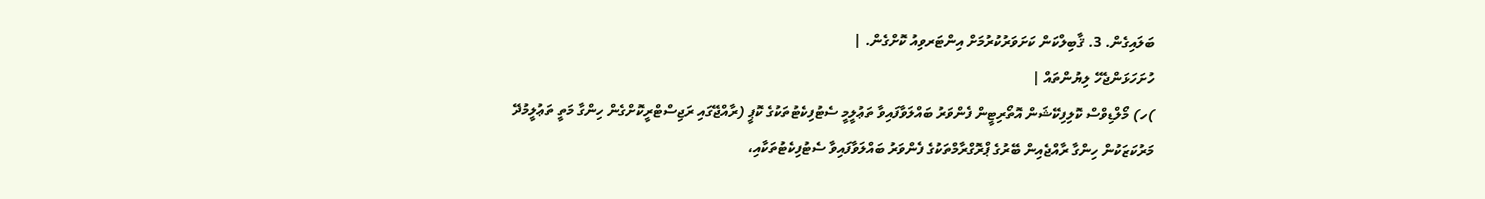ބަލައިގެން. 3. ޤާބިލްކަން ކަށަވަރުކުރުމަށް އިންޓަރވިއު ކޮށްގެން. |
ހުށަހަޅަންޖެހޭ ލިޔުންތައް |
)ހ) މޯލްޑިވްސް ކޮލިފިކޭޝަން އޮތޯރިޓީން ފެންވަރު ބައްލަވާފައިވާ ތަޢުލީމީ ސެޓުފިކެޓުތަކުގެ ކޮޕީ (ރާއްޖޭގައި ރަޖިސްޓްރީކޮށްގެން ހިންގާ މަތީ ތަޢުލީމުދޭ މަރުކަޒަކުން ހިންގާ ރާއްޖެއިން ބޭރުގެ ޕްރޮގްރާމްތަކުގެ ފެންވަރު ބައްލަވާފައިވާ ސެޓުފިކެޓުތަކާއި،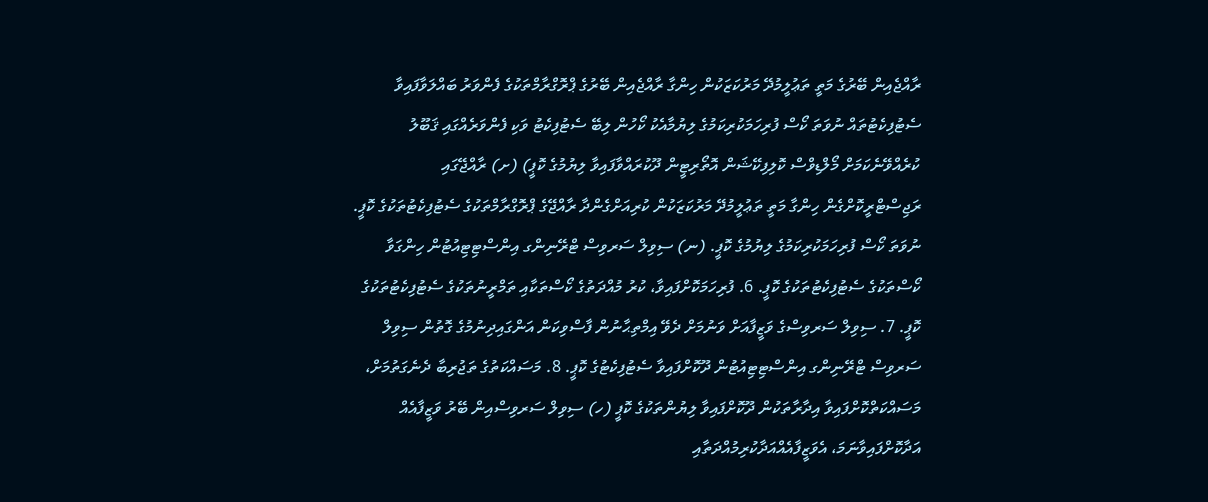ރާއްޖެއިން ބޭރުގެ މަތީ ތަޢުލީމުދޭ މަރުކަޒަކުން ހިންގާ ރާއްޖެއިން ބޭރުގެ ޕްރޮގްރާމްތަކުގެ ފެންވަރު ބައްލަވާފައިވާ ސެޓުފިކެޓުތައް ނުވަތަ ކޯސް ފުރިހަމަކުރިކަމުގެ ލިޔުމާއެކު ކޯހުން ލިބޭ ސެޓުފިކެޓު ވަކި ފެންވަރެއްގައި ޤަބޫލު ކުރެއްވޭނެކަމަށް މޯލްޑިވްސް ކޮލިފިކޭޝަން އޮތޯރިޓީން ދޫކުރައްވާފައިވާ ލިޔުމުގެ ކޮޕީ) (ށ) ރާއްޖޭގައި ރަޖިސްޓްރީކޮށްގެން ހިންގާ މަތީ ތަޢުލީމުދޭ މަރުކަޒަކުން ކުރިއަށްގެންދާ ރާއްޖޭގެ ޕްރޮގްރާމްތަކުގެ ސެޓުފިކެޓުތަކުގެ ކޮޕީ. ނުވަތަ ކޯސް ފުރިހަމަކުރިކަމުގެ ލިޔުމުގެ ކޮޕީ. (ނ) ސިވިލް ސަރވިސް ޓްރޭނިންގ އިންސްޓިޓިއުޓުން ހިންގަވާ ކޯސްތަކުގެ ސެޓުފިކެޓުތަކުގެ ކޮޕީ. 6. ފުރިހަމަކޮށްފައިވާ، ކުރު މުއްދަތުގެ ކޯސްތަކާއި ތަމްރީނުތަކުގެ ސެޓުފިކެޓުތަކުގެ ކޮޕީ. 7. ސިވިލް ސަރވިސްގެ ވަޒީފާއަށް ވަނުމަށް ދެވޭ އިމްތިޙާނުން ފާސްވިކަން އަންގައިދިނުމުގެ ގޮތުން ސިވިލް ސަރވިސް ޓްރޭނިންގ އިންސްޓިޓިއުޓުން ދޫކޮށްފައިވާ ސެޓުފިކެޓުގެ ކޮޕީ. 8. މަސައްކަތުގެ ތަޖުރިބާ ދެނެގަތުމަށް، މަސައްކަތްކޮށްފައިވާ އިދާރާތަކުން ދޫކޮށްފައިވާ ލިޔުންތަކުގެ ކޮޕީ (ހ) ސިވިލް ސަރވިސްއިން ބޭރު ވަޒީފާއެއް އަދާކޮށްފައިވާނަމަ، އެވަޒީފާއެއްއަދާކުރިމުއްދަތާއި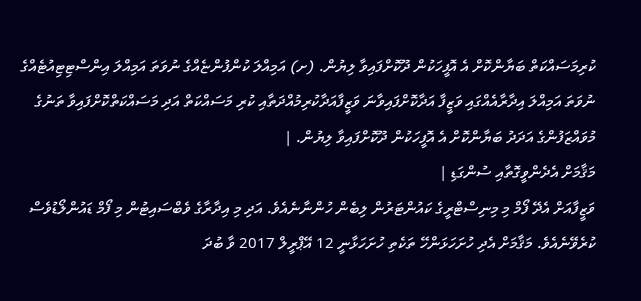ކުރިމަސައްކަތް ބަޔާންކޮށް އެ އޮފީހަކުން ދޫކޮށްފައިވާ ލިޔުން. (ށ) އަމިއްލަ ކުންފުންޏެއްގެ ނުވަތަ އަމިއްލަ އިންސްޓިޓިއުޓެއްގެ ނުވަތަ އަމިއްލަ އިދާރާއެއްގައި ވަޒީފާ އަދާކޮށްފައިވާނަ ވަޒީފާއަދާކުރިމުއްދަތާއި ކުރި މަސައްކަތް އަދި މަސައްކަތްކޮށްފައިވާ ތަނުގެ މުވައްޒަފުންގެ އަދަދު ބަޔާންކޮށް އެ އޮފީހަކުން ދޫކޮށްފައިވާ ލިޔުން. |
މަޤާމަށް އެދެންވީގޮތާއި ސުންގަޑި |
ވަޒީފާއަށް އެދޭ ފޯމް މި މިނިސްޓްރީގެ ކައުންޓަރުން ލިބެން ހުންނާނެއެވެ. އަދި މި އިދާރާގެ ވެބްސައިޓުން މި ފޯމް ޑައުންލޯޑުވެސް ކުރެވޭނެއެވެ. މަޤާމަށް އެދި ހުށަހަޅަންހޭ ތަކެތި ހުށަހަޅާނީ 12 އޭޕްރީލް 2017 ވާ ބުދަ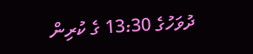ދުވަހުގެ 13:30 ގެ ކުރިން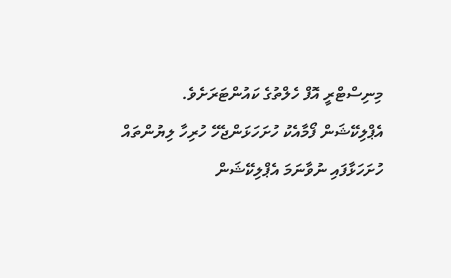މިނިސްޓްރީ އޮފް ހެލްތުގެ ކައުންޓަރަށެވެ.
އެޕްލިކޭޝަން ފޯމާއެކު ހުށަހަޅަންޖެހޭ ހުރިހާ ލިޔުންތައް ހުށަހަޅާފައި ނުވާނަމަ އެޕްލިކޭޝަން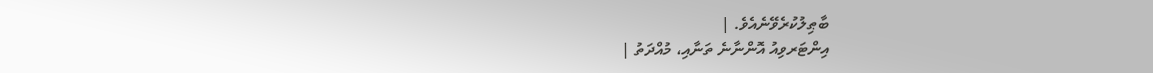ބާޠިލުކުރެވޭނެއެވެ. |
އިންޓަރވިއު އޮންނާނެ ތަނާއި، މުއްދަތު |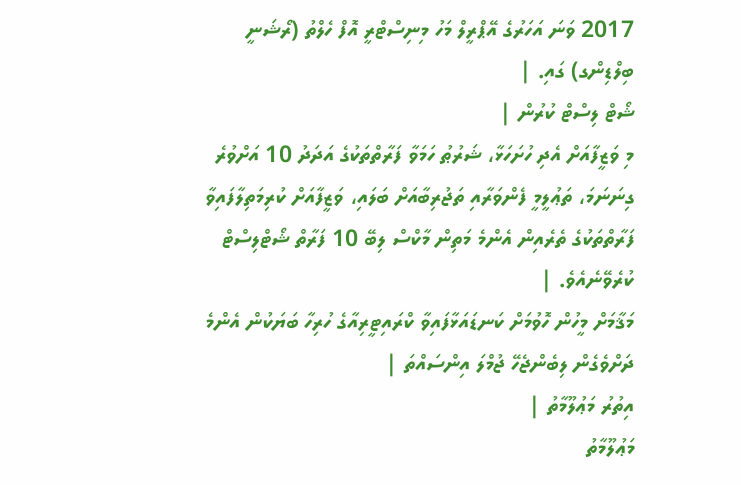2017 ވަނަ އަހަރުގެ އޭޕްރީލް މަހު މިނިސްޓްރީ އޮފް ހެލްތު (ރޯޝަނީ ބިލްޑިންގ) ގައި. |
ޝޯޓް ލިސްޓް ކުރުން |
މި ވަޒީފާއަށް އެދި ހުށަހަޅާ، ޝަރުޠު ހަމަވާ ފަރާތްތަކުގެ އަދަދު 10 އަށްވުރެ ގިނަނަމަ، ތަޢުލީމީ ފެންވަރާއި ތަޖުރިބާއަށް ބަލައި، ވަޒީފާއަށް ކުރިމަތިލާފައިވާ ފަރާތްތަކުގެ ތެރެއިން އެންމެ މަތިން މާކްސް ލިބޭ 10 ފަރާތް ޝޯޓްލިސްޓް ކުރެވޭނެއެވެ. |
މަޤާމަށް މީހުން ހޮވުމަށް ކަނޑައަޅާފައިވާ ކްރައިޓީރިއާގެ ހުރިހާ ބަޔަކުން އެންމެ ދަށްވެގެން ލިބެންޖެހޭ ޖުމްލަ އިންސައްތަ |
އިތުރު މަޢުލޫމާތު |
މަޢުލޫމާތު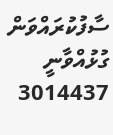ސާފުކުރައްވަން ގުޅުއްވާނީ 3014437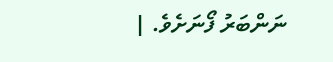ނަންބަރު ފޯނަށެވެ. |